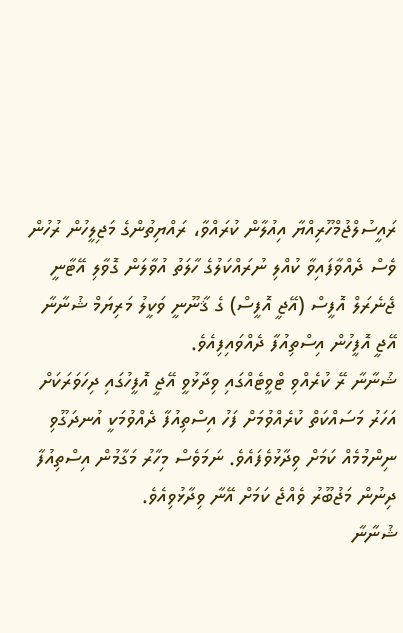ރައީސުލްޖުމްހޫރިއްޔާ އިއުލާން ކުރައްވާ، ރައްޔިތުންގެ މަޖިލީހުން ރުހުން ވެސް ދެއްވާފައިވާ ކުއްލި ނުރައްކަލުގެ ހާލަތު އުވާލަން ގޮވާލި އޭޓާނީ ޖެނެރަލް އޮފީސް (އޭޖީ އޮފީސް) ގެ ޤާނޫނީ ވަކީލު މަރިޔަމް ޝުނާނާ އޭޖީ އޮފީހުން އިސްތިއުފާ ދެއްވައިފިއެވެ.
ޝުނާނާ ރޭ ކުރެއްވި ޓްވީޓެއްގައި ވިދާޅުވީ އޭޖީ އޮފީހުގައި ދިހަވަރަކަށް އަހަރު މަސައްކަތް ކުރެއްވުމަށް ފަހު އިސްތިއުފާ ދެއްވުމަކީ އުނދަގޫވި ނިންމުމެއް ކަމަށް ވިދާޅުވެފައެވެ. ނަމަވެސް މިހާރު މަގާމުން އިސްތިއުފާ ދިނުން މަޖުބޫރު ވެއްޖެ ކަމަށް އޭނާ ވިދާޅުވިއެވެ.
ޝުނާނާ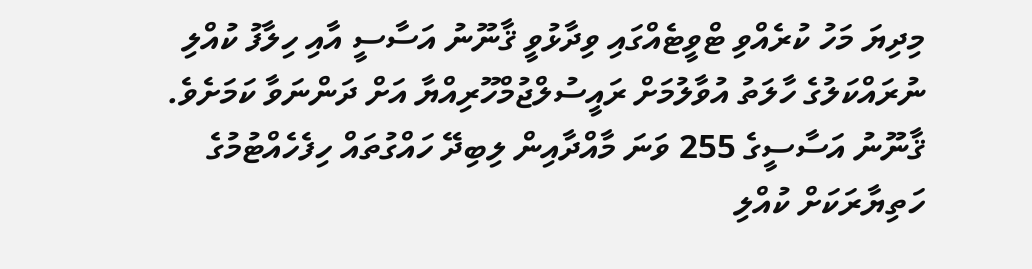މިދިޔަ މަހު ކުރެއްވި ޓްވީޓެއްގައި ވިދާޅުވީ ޤާނޫނު އަސާސީ އާއި ހިލާފު ކުއްލި ނުރައްކަލުގެ ހާލަތު އުވާލުމަށް ރައީސުލްޖުމްހޫރިއްޔާ އަށް ދަންނަވާ ކަމަށެވެ.
ޤާނޫނު އަސާސީގެ 255 ވަނަ މާއްދާއިން ލިބިދޭ ހައްގުތައް ހިފެހެއްޓުމުގެ ހަތިޔާރަކަށް ކުއްލި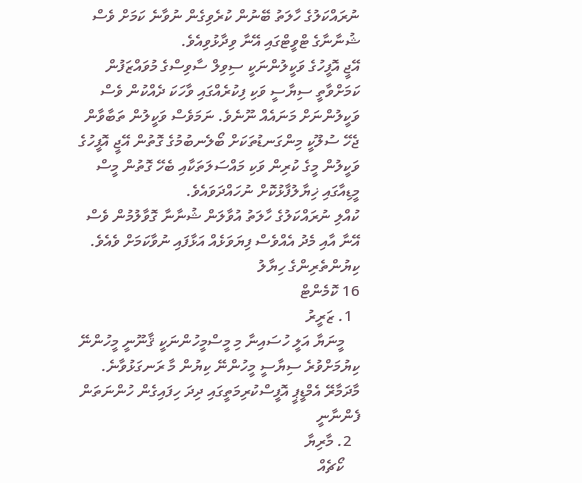ނުރައްކަލުގެ ހާލަތު ބޭނުން ކުރެވިގެން ނުވާނެ ކަމަށް ވެސް ޝުނާނާގެ ޓްވީޓްގައި އޭނާ ވިދާޅުވިއެވެ.
އޭޖީ އޮފީހުގެ ވަކީލުންނަކީ ސިވިލް ސާވިސްގެ މުވައްޒަފުން ކަމަށްވާތީ ސިޔާސީ ވަކި ފިކުރެއްގައި ވާހަކަ ދެއްކުން ވެސް ވަކީލުންނަށް މަނައެއް ނޫނެވެ. ނަމަވެސް ވަކީލުން ތަބާވާން ޖެހޭ ސުލޫކީ މިންގަނޑުތަކަށް ބޯލެނބުމުގެ ގޮތުން އޭޖީ އޮފީހުގެ ވަކީލުން މީގެ ކުރިން ވަކި މައްސަލަތަކާއި ބެހޭ ގޮތުން މީސް މީޑިއާގައި ޚިޔާލުފާޅުކޮށް ނުހައްދަވައެވެ.
ކުއްލި ނުރައްކަލުގެ ހާލަތު އުވާލަން ޝުނާނާ ގޮވާލުމުން ވެސް އޭނާ އާއި މެދު އެއްވެސް ފިޔަވަޅެއް އަޅާފައި ނުވާކަމަށް ވެއެވެ.
ކިޔުންތެރިންގެ ހިޔާލު
16 ކޮމެންޓް
  1. ޒަރީރު
    މީނަޔާ އަލީ ހުސައިނާ މި މީސްމީހުންނަކީ ޤާނޫނީ މީހުންނޭ ކިޔުމަށްވުރެ ސިޔާސީ މީހުންނޭ ކިޔުން މާ ރަނގަޅުވާނެ. މާދަމާރޭ އެމްޑީޕީ އޮފީސްކުރިމަތީގައި ދިދަ ހިފައިގެން ހުންނަތަން ފެންނާނީ
  2. މާރިޔާ
    ކޯޗެއް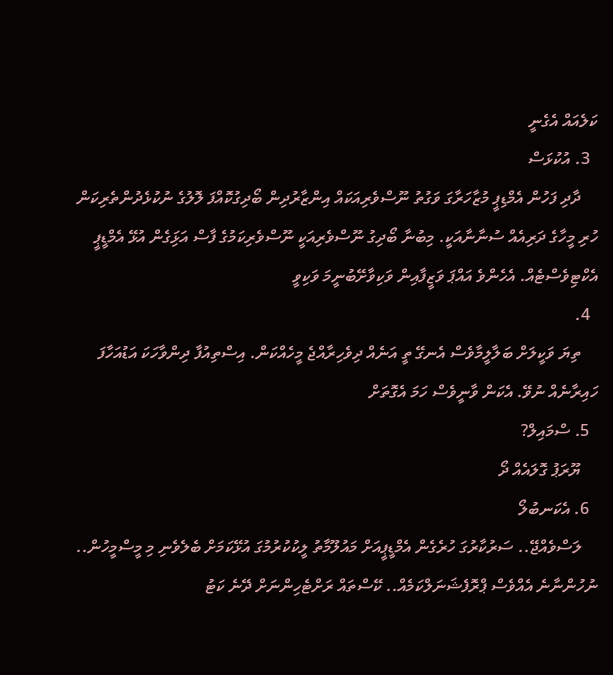ކަލެއައް އެގެނީ
  3. އުކުޅަސް
    ދާދި ފަހުން އެމްޑިޕީ މުޒާހަރާގަ ވަގުތު ނޫސްވެރިއަކައް އިންޒާރުދިން ބޯދިގުކޮއްފަ ލޮލުގެ ނުކުޅެދުންތެރިކަން ހުރި މީހާގެ ދަރިއެއް ސުނާނާއަކީ. މިބުނާ ބޯދިގު ނޫސްވެރިއަކީ ނޫސްވެރިކަމުގެ ފާސް އަޅަިގެން އުޅޭ އެމްޑީޕީ އެކްޓިވެސްޓެއް. އެހެންވެ އައްޕަ ވަޒީފާއިން ވަކިވާށޭބުނީމަ ވަކިވީ
  4.
    ތިޔަ ވަކީލަށް ބަލާލީމާވެސް އެނގޭ ތީ އަނެއް ދިވެހިރާއްޖެ މީހެއްކަން. އިސްތިއުފާ ދިންވާހަކަ އަޑުއަހާފަ ހައިރާނެއް ނުވޭ. އެކަން ވާނީވެސް ހަމަ އެގޮތަށް
  5. ސްމައިލް?
    ޔޫރަޕު ގޮލައެއް ދޯ
  6. އެކަނބުލޯ
    ލަސްވެއްޖޭ.. ސަރުކާރުގަ ހުރެގެން އެމްޑީޕީއަށް މައުލޫމާތު ލީކުކުރުމުގަ އުޅޭކަމަށް ބެލެވެނި މި މީސްމީހުން.. ނުހުންނާނެ އެއްވެސް ޕްރޮފެޝަނަލްކަމެއް.. ކޭސްތައް ރަށްޓެހިންނަށް ދޭނެ ކަޓު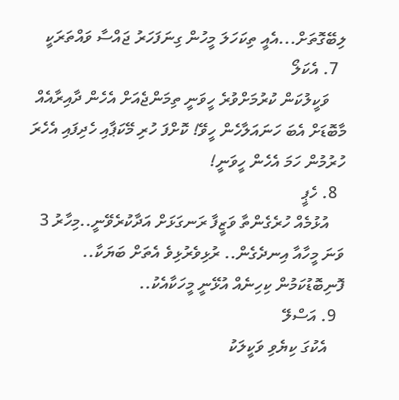ލިބޭގޮތަށް...އެއީ ތިކަހަލަ މީހުން ގިނަފަހަރު ޖައްސާ ވައްތަރަކީ
  7. އެކަލޯ
    ވަކީލުކަން ކުރުމަށްވުރެ ހީވަނީ ތިމަންޖެއަށް އެހެން ދާއިރާއެއް މާބޮޑަށް އެބަ ހަނައަލާހެން ހީވޭ! ކޮށްފަ ހުރި މޭކަޕާއި ހެދިފައި އެހެރަ ހުރުމުން ހަމަ އެހެން ހީވަނީ!
  8. ހެޕީ
    އުޅުމެއް ހުރެގެންތާ ވަޒީފާ ރަނގަޅަށް އަދާކުރެވޭނީ..މިހާރު 3 ވަނަ މީހާއާ އިނދެގެން.. ރުޅިވެރުޅިވެ އެތަށް ބަޔަކާ.. ފޮނިބޮޑުކަމުން ކިހިނެއް އުޅޭނީ މީހަކާއެކު..
  9. އަސްލޭ
    އެކުގަ ކިޔެވި ވަކީލަކު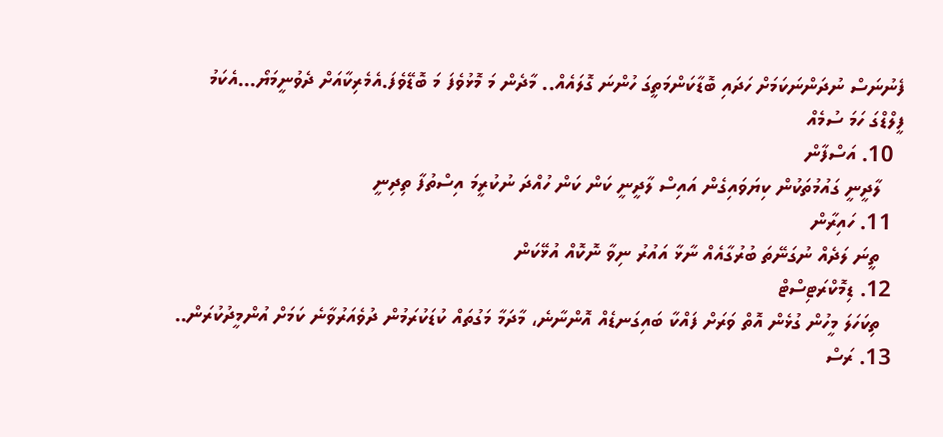ފެނުނަސް ނުދަންނަކަމަށް ހަދައި ބޮޑާކަންމަތީގަ ހުންނަ ގޮލައެއް.. މާދެން މަ މޮޅުވެފަ މަ ބޮޑޭވެފަ.އެމެރިކާއަށް ދެވުނީމަޔޯ...އެކަމު ފީލްޑްގަ ހަމަ ސުމެއް
  10. އަސްފާން
    ލާދީނީ ގައުމުތަކުން ކިޔަވައިގެން އައިސް ލާދީނީ ކަން ކަން ހުއްދަ ނުކުރީމަ އިސްތުފާ ތިދިނީ
  11. ހައިރާން
    ތީނަ ލަދެއް ނުގަނޭތަ ބުރުގާއެއް ނާޅާ އައުރު ނިވާ ނޮކޮއް އުޅޭކަން
  12. ޑިމޮކްރަޓިސްޓް
    ތިކަހަލަ މީހުން ގުޅެން އޮތް ވަރަށް ފައްކާ ބައިގަނޑެއް އޮންނާނެ، މާދަމާ މަގުތައް ކުޑަކުރަމުން ދުވެއަރުވާނެ ކަމަށް އުންމީދުކުރަން..
  13. ރަސް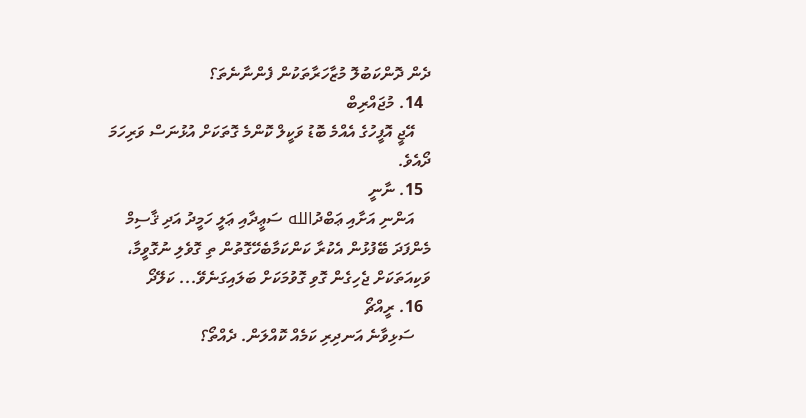ދެން ދޮންކަބުލޮ މުޒާހަރާތަކުން ފެންނާނެތަ؟
  14. މުޖައްރިބް
    އޭޖީ އޮފީހުގެ އެއްމެ ބޮޑު ވަކީލް ކޮންމެ ގޮތަކަށް އުޅުނަސް ވަރިހަމަ ދޯއެވެ.
  15. ނާނީ
    އަންނި އަށާއި ޢަބްދުالله ސަޢީދާއި ޢަލީ ހަމީދު އަދި ޤާސިމް މެންފަދަ ބޭފުޅުން އެކުރާ ކަންކަމާބެހޭގޮތުން ތި ގޮވެލި ނުގޮވީމާ، ވަކިއަތަކަށް ޖެހިގެން ގޮވި ގޮވުމަކަށް ބަލައިގަނެވޭ... ކަލޭދޯ
  16. ރީއްޗޯ
    ސަޅިވާނެ އަނދިރި ކަމެއް ކޮއްލަން. ދެއްތޯ؟